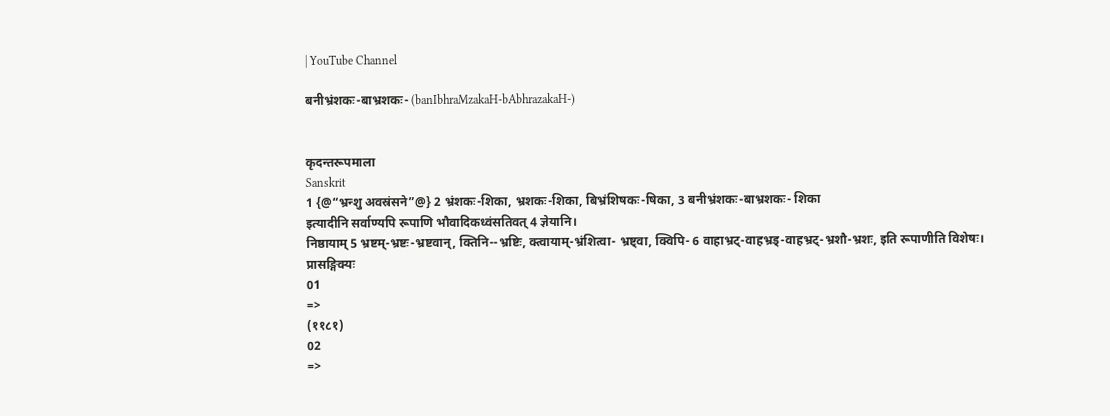| YouTube Channel

बनीभ्रंशकः-बाभ्रशकः- (banIbhraMzakaH-bAbhrazakaH-)


कृदन्तरूपमाला
Sanskrit
1 {@“भ्रन्शु अवस्रंसने”@} 2 भ्रंशकः-शिका, भ्रशकः-शिका, बिभ्रंशिषकः-षिका, 3 बनीभ्रंशकः-बाभ्रशकः- शिका
इत्यादीनि सर्वाण्यपि रूपाणि भौवादिकध्वंसतिवत् 4 ज्ञेयानि।
निष्ठायाम् 5 भ्रष्टम्-भ्रष्टः-भ्रष्टवान्, क्तिनि--भ्रष्टिः, क्त्वायाम्-भ्रंशित्वा- भ्रष्ट्वा, क्विपि- 6 वाहाभ्रट्-वाहभ्रड्-वाहभ्रट्-भ्रशौ-भ्रशः, इति रूपाणीति विशेषः।
प्रासङ्गिक्यः
01
=>
(११८१)
02
=>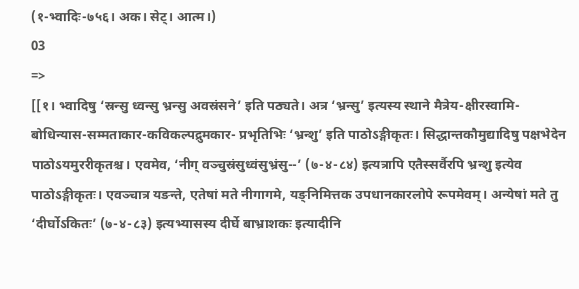(१-भ्वादिः-७५६। अक। सेट्। आत्म।)
03
=>
[[१। भ्वादिषु ‘स्रन्सु ध्वन्सु भ्रन्सु अवस्रंसने’ इति पठ्यते। अत्र ‘भ्रन्सु’ इत्यस्य स्थाने मैत्रेय-क्षीरस्वामि-बोधिन्यास-सम्मताकार-कविकल्पद्रुमकार- प्रभृतिभिः ‘भ्रन्शु’ इति पाठोऽङ्गीकृतः। सिद्धान्तकौमुद्यादिषु पक्षभेदेन पाठोऽयमुररीकृतश्च। एवमेव, ‘नीग् वञ्चुस्रंसुध्वंसुभ्रंसु--’ (७-४-८४) इत्यत्रापि एतैस्सर्वैरपि भ्रन्शु इत्येव पाठोऽङ्गीकृतः। एवञ्चात्र यङन्ते, एतेषां मते नीगागमे, यङ्निमित्तक उपधानकारलोपे रूपमेवम्। अन्येषां मते तु ‘दीर्घोऽकितः’ (७-४-८३) इत्यभ्यासस्य दीर्घे बाभ्राशकः इत्यादीनि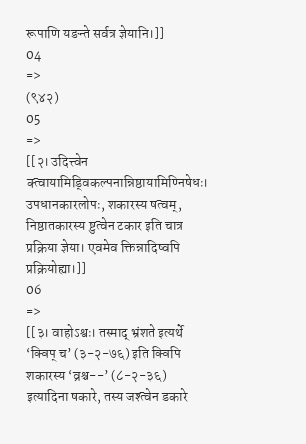रूपाणि यङन्ते सर्वत्र ज्ञेयानि।]]
04
=>
(९४२)
05
=>
[[२। उदित्त्वेन क्त्वायामिड्विकल्पनान्निष्ठायामिण्निषेधः। उपधानकारलोपः, शकारस्य षत्वम्, निष्ठातकारस्य ष्टुत्वेन टकार इति चात्र प्रक्रिया ज्ञेया। एवमेव क्तिन्नादिष्वपि प्रक्रियोह्या।]]
06
=>
[[३। वाहोऽश्वः। तस्माद् भ्रंशते इत्यर्थे ‘क्विप् च’ (३-२-७६) इति क्विपि शकारस्य ‘व्रश्च--’ (८-२-३६) इत्यादिना षकारे, तस्य जश्त्वेन डकारे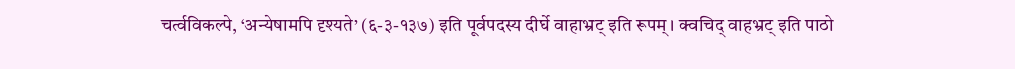चर्त्वविकल्पे, ‘अन्येषामपि दृश्यते’ (६-३-१३७) इति पूर्वपदस्य दीर्घे वाहाभ्रट् इति रूपम्। क्वचिद् वाहभ्रट् इति पाठो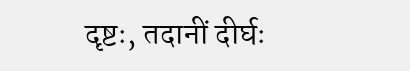दृष्टः, तदानीं दीर्घः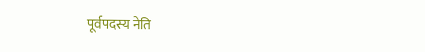पूर्वपदस्य नेति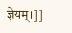ज्ञेयम्।]]